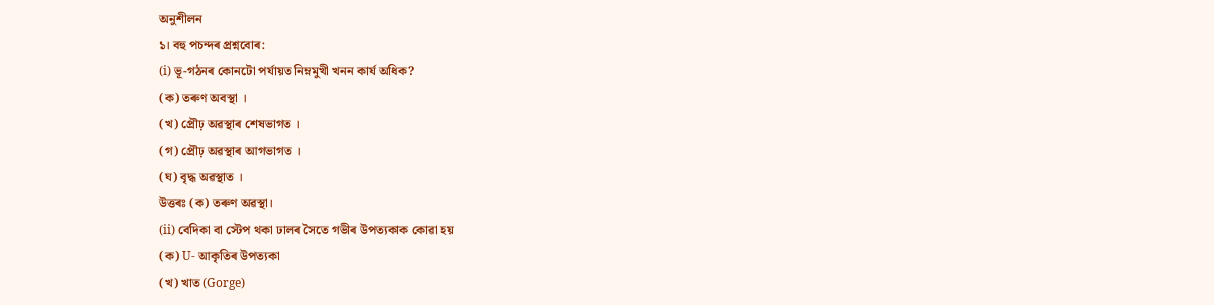অনুশীলন
১। বহু পচন্দৰ প্ৰশ্নবোৰ:
(i) ভূ-গঠনৰ কোনটো পর্যায়ত নিম্নমুখী খনন কার্য অধিক?
(ক) তৰুণ অবস্থা ।
(খ) প্রৌঢ় অৱস্থাৰ শেষভাগত ।
(গ) প্রৌঢ় অৱস্থাৰ আগভাগত ।
(ঘ) বৃদ্ধ অৱস্থাত ।
উত্তৰঃ (ক) তৰুণ অৱস্থা।
(ii) বেদিকা বা স্টেপ থকা ঢালৰ সৈতে গভীৰ উপত্যকাক কোৱা হয়
(ক) U- আকৃতিৰ উপত্যকা
(খ) খাত (Gorge)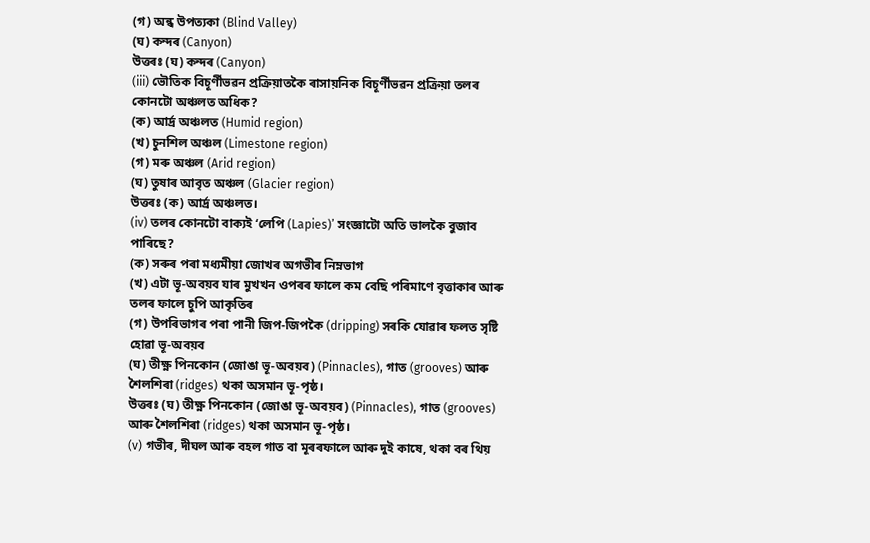(গ) অন্ধ উপত্যকা (Blind Valley)
(ঘ) কন্দৰ (Canyon)
উত্তৰঃ (ঘ) কন্দৰ (Canyon)
(iii) ভৌতিক বিচূর্ণীভৱন প্ৰক্ৰিয়াতকৈ ৰাসায়নিক বিচূর্ণীভৱন প্রক্রিয়া তলৰ কোনটো অঞ্চলত অধিক?
(ক) আর্দ্র অঞ্চলত (Humid region)
(খ) চুনশিল অঞ্চল (Limestone region)
(গ) মৰু অঞ্চল (Arid region)
(ঘ) তুষাৰ আবৃত অঞ্চল (Glacier region)
উত্তৰঃ (ক) আৰ্দ্ৰ অঞ্চলত।
(iv) তলৰ কোনটো বাক্যই ‘লেপি (Lapies)’ সংজ্ঞাটো অতি ভালকৈ বুজাব পাৰিছে?
(ক) সৰুৰ পৰা মধ্যমীয়া জোখৰ অগভীৰ নিম্নভাগ
(খ) এটা ভূ-অবয়ব যাৰ মুখখন ওপৰৰ ফালে কম বেছি পৰিমাণে বৃত্তাকাৰ আৰু তলৰ ফালে চুপি আকৃতিৰ
(গ) উপৰিভাগৰ পৰা পানী জিপ-জিপকৈ (dripping) সৰকি যোৱাৰ ফলত সৃষ্টি হোৱা ভূ-অবয়ব
(ঘ) তীক্ষ্ণ পিনকোন (জোঙা ভূ-অবয়ব) (Pinnacles), গাত (grooves) আৰু শৈলশিৰা (ridges) থকা অসমান ভূ-পৃষ্ঠ।
উত্তৰঃ (ঘ) তীক্ষ্ণ পিনকোন (জোঙা ভূ-অবয়ব) (Pinnacles), গাত (grooves) আৰু শৈলশিৰা (ridges) থকা অসমান ভূ-পৃষ্ঠ।
(v) গভীৰ, দীঘল আৰু বহল গাত বা মূৰৰফালে আৰু দুই কাষে, থকা বৰ থিয়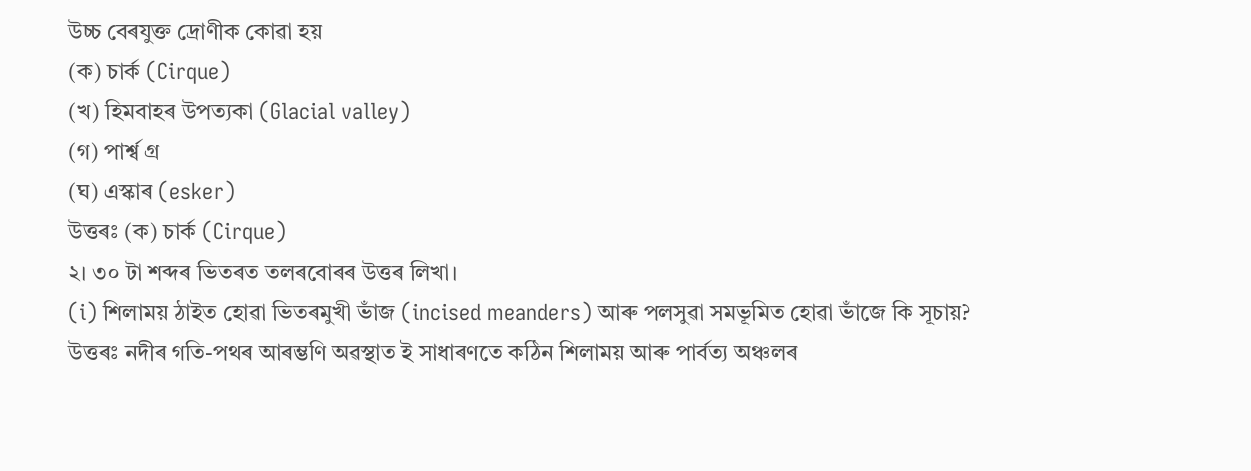উচ্চ বেৰযুক্ত দ্রোণীক কোৱা হয়
(ক) চার্ক (Cirque)
(খ) হিমবাহৰ উপত্যকা (Glacial valley)
(গ) পার্শ্ব গ্র
(ঘ) এস্কাৰ (esker)
উত্তৰঃ (ক) চার্ক (Cirque)
২। ৩০ টা শব্দৰ ভিতৰত তলৰবোৰৰ উত্তৰ লিখা।
(i) শিলাময় ঠাইত হোৱা ভিতৰমুখী ভাঁজ (incised meanders) আৰু পলসুৱা সমভূমিত হোৱা ভাঁজে কি সূচায়?
উত্তৰঃ নদীৰ গতি-পথৰ আৰম্ভণি অৱস্থাত ই সাধাৰণতে কঠিন শিলাময় আৰু পাৰ্বত্য অঞ্চলৰ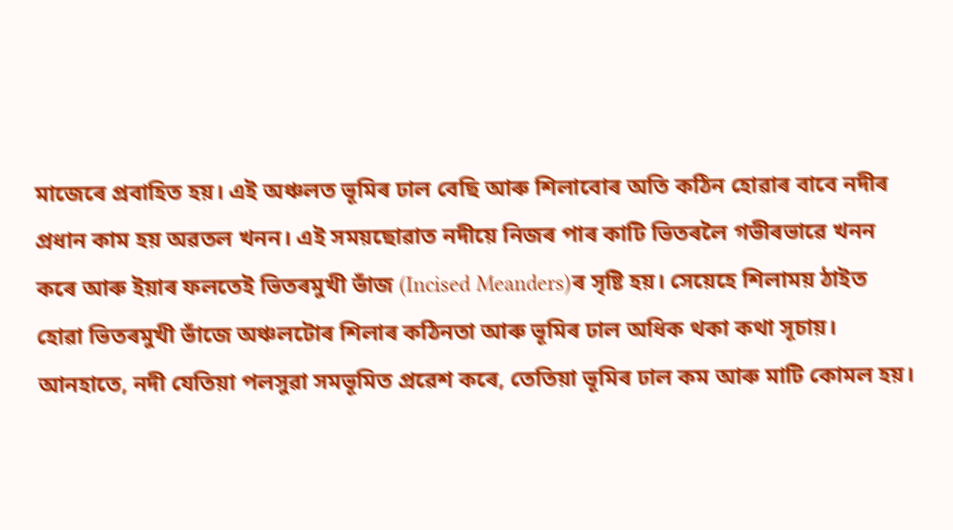মাজেৰে প্ৰবাহিত হয়। এই অঞ্চলত ভূমিৰ ঢাল বেছি আৰু শিলাবোৰ অতি কঠিন হোৱাৰ বাবে নদীৰ প্ৰধান কাম হয় অৱতল খনন। এই সময়ছোৱাত নদীয়ে নিজৰ পাৰ কাটি ভিতৰলৈ গভীৰভাৱে খনন কৰে আৰু ইয়াৰ ফলতেই ভিতৰমুখী ভাঁজ (Incised Meanders)ৰ সৃষ্টি হয়। সেয়েহে শিলাময় ঠাইত হোৱা ভিতৰমুখী ভাঁজে অঞ্চলটোৰ শিলাৰ কঠিনতা আৰু ভূমিৰ ঢাল অধিক থকা কথা সূচায়।
আনহাতে, নদী যেতিয়া পলসুৱা সমভূমিত প্ৰৱেশ কৰে, তেতিয়া ভূমিৰ ঢাল কম আৰু মাটি কোমল হয়।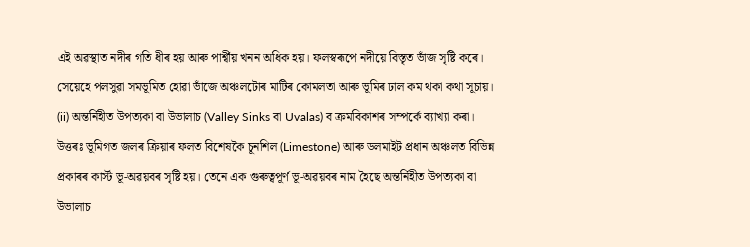এই অৱস্থাত নদীৰ গতি ধীৰ হয় আৰু পাৰ্শ্বীয় খনন অধিক হয়। ফলস্বৰূপে নদীয়ে বিস্তৃত ভাঁজ সৃষ্টি কৰে। সেয়েহে পলসুৱা সমভূমিত হোৱা ভাঁজে অঞ্চলটোৰ মাটিৰ কোমলতা আৰু ভূমিৰ ঢাল কম থকা কথা সূচায়।
(ii) অন্তর্নিহীত উপত্যকা বা উভালাচ (Valley Sinks বা Uvalas) ব ক্রমবিকাশৰ সম্পৰ্কে ব্যাখ্যা কৰা।
উত্তৰঃ ভূমিগত জলৰ ক্ৰিয়াৰ ফলত বিশেষকৈ চূনশিল (Limestone) আৰু ডলমাইট প্ৰধান অঞ্চলত বিভিন্ন প্ৰকাৰৰ কাৰ্স্ট ভূ-অৱয়বৰ সৃষ্টি হয়। তেনে এক গুৰুত্বপূৰ্ণ ভূ-অৱয়বৰ নাম হৈছে অন্তৰ্নিহীত উপত্যকা বা উভালাচ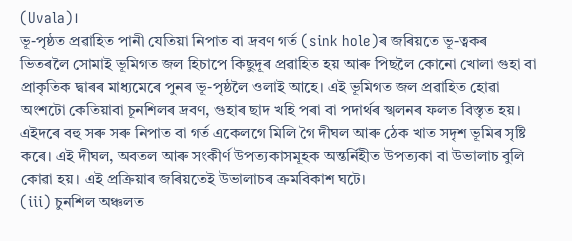(Uvala)।
ভূ-পৃষ্ঠত প্ৰৱাহিত পানী যেতিয়া নিপাত বা দ্ৰবণ গৰ্ত (sink hole)ৰ জৰিয়তে ভূ-ত্বকৰ ভিতৰলৈ সোমাই ভূমিগত জল হিচাপে কিছুদূৰ প্ৰৱাহিত হয় আৰু পিছলৈ কোনো খোলা গুহা বা প্ৰাকৃতিক দ্বাৰৰ মাধ্যমেৰে পুনৰ ভূ-পৃষ্ঠলৈ ওলাই আহে। এই ভূমিগত জল প্ৰৱাহিত হোৱা অংশটো কেতিয়াবা চূনশিলৰ দ্ৰবণ, গুহাৰ ছাদ খহি পৰা বা পদাৰ্থৰ স্খলনৰ ফলত বিস্তৃত হয়।
এইদৰে বহু সৰু সৰু নিপাত বা গৰ্ত একেলগে মিলি গৈ দীঘল আৰু ঠেক খাত সদৃশ ভূমিৰ সৃষ্টি কৰে। এই দীঘল, অবতল আৰু সংকীৰ্ণ উপত্যকাসমূহক অন্তৰ্নিহীত উপত্যকা বা উভালাচ বুলি কোৱা হয়। এই প্ৰক্ৰিয়াৰ জৰিয়তেই উভালাচৰ ক্ৰমবিকাশ ঘটে।
(iii) চুনশিল অঞ্চলত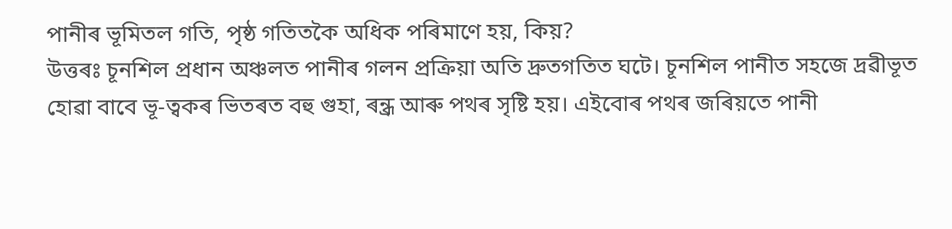পানীৰ ভূমিতল গতি, পৃষ্ঠ গতিতকৈ অধিক পৰিমাণে হয়, কিয়?
উত্তৰঃ চূনশিল প্ৰধান অঞ্চলত পানীৰ গলন প্ৰক্ৰিয়া অতি দ্ৰুতগতিত ঘটে। চূনশিল পানীত সহজে দ্ৰৱীভূত হোৱা বাবে ভূ-ত্বকৰ ভিতৰত বহু গুহা, ৰন্ধ্ৰ আৰু পথৰ সৃষ্টি হয়। এইবোৰ পথৰ জৰিয়তে পানী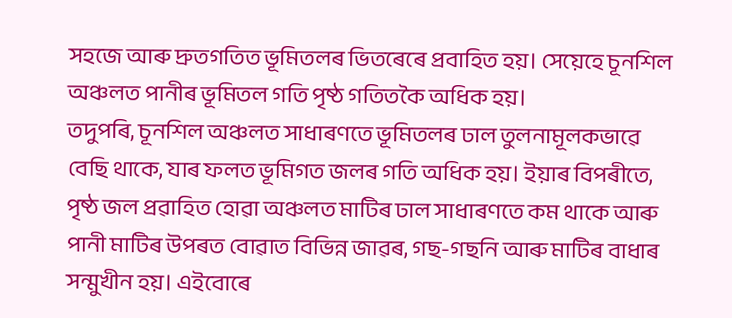সহজে আৰু দ্ৰুতগতিত ভূমিতলৰ ভিতৰেৰে প্ৰবাহিত হয়। সেয়েহে চূনশিল অঞ্চলত পানীৰ ভূমিতল গতি পৃষ্ঠ গতিতকৈ অধিক হয়।
তদুপৰি, চূনশিল অঞ্চলত সাধাৰণতে ভূমিতলৰ ঢাল তুলনামূলকভাৱে বেছি থাকে, যাৰ ফলত ভূমিগত জলৰ গতি অধিক হয়। ইয়াৰ বিপৰীতে, পৃষ্ঠ জল প্ৰৱাহিত হোৱা অঞ্চলত মাটিৰ ঢাল সাধাৰণতে কম থাকে আৰু পানী মাটিৰ উপৰত বোৱাত বিভিন্ন জাৱৰ, গছ-গছনি আৰু মাটিৰ বাধাৰ সন্মুখীন হয়। এইবোৰে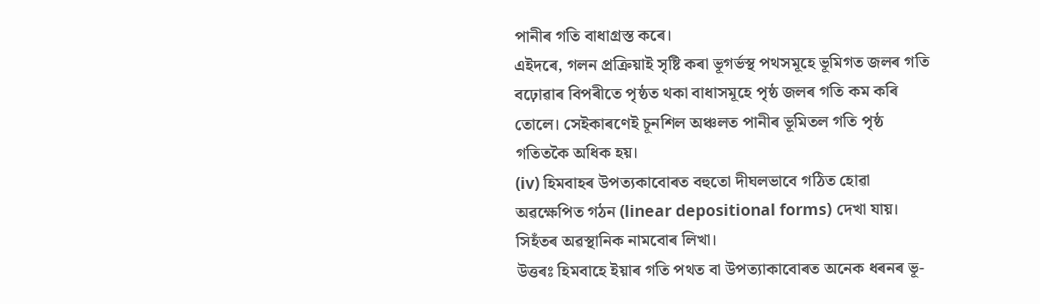পানীৰ গতি বাধাগ্ৰস্ত কৰে।
এইদৰে, গলন প্ৰক্ৰিয়াই সৃষ্টি কৰা ভূগৰ্ভস্থ পথসমূহে ভূমিগত জলৰ গতি বঢ়োৱাৰ বিপৰীতে পৃষ্ঠত থকা বাধাসমূহে পৃষ্ঠ জলৰ গতি কম কৰি তোলে। সেইকাৰণেই চূনশিল অঞ্চলত পানীৰ ভূমিতল গতি পৃষ্ঠ গতিতকৈ অধিক হয়।
(iv) হিমবাহৰ উপত্যকাবোৰত বহুতো দীঘলভাবে গঠিত হোৱা অৱক্ষেপিত গঠন (linear depositional forms) দেখা যায়। সিহঁতৰ অৱস্থানিক নামবোৰ লিখা।
উত্তৰঃ হিমবাহে ইয়াৰ গতি পথত বা উপত্যাকাবোৰত অনেক ধৰনৰ ভূ-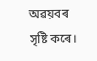অৱয়বৰ সৃষ্টি কৰে।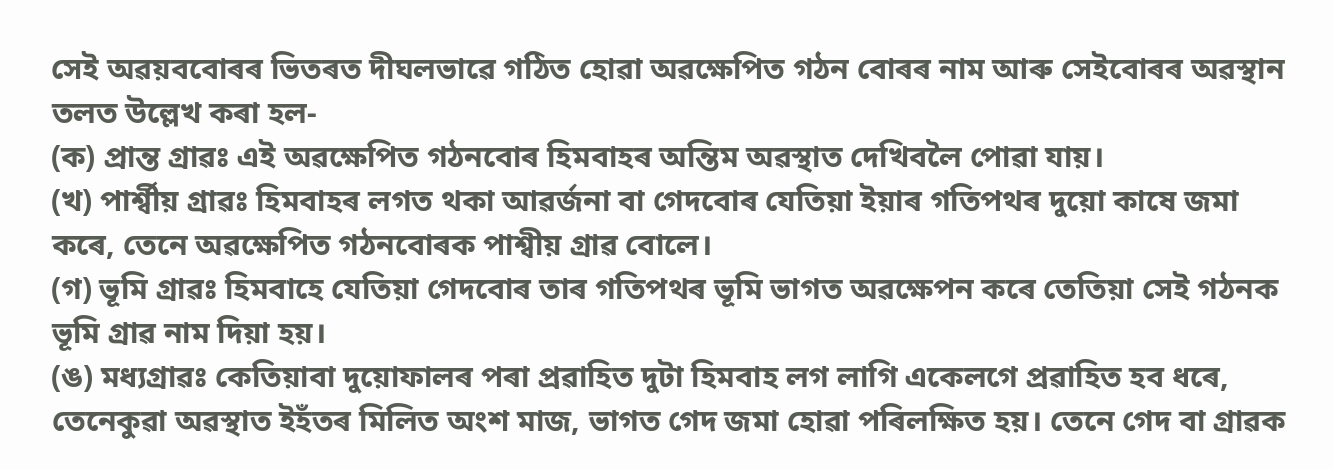সেই অৱয়ববোৰৰ ভিতৰত দীঘলভাৱে গঠিত হোৱা অৱক্ষেপিত গঠন বোৰৰ নাম আৰু সেইবোৰৰ অৱস্থান তলত উল্লেখ কৰা হল-
(ক) প্ৰান্ত গ্ৰাৱঃ এই অৱক্ষেপিত গঠনবোৰ হিমবাহৰ অন্তিম অৱস্থাত দেখিবলৈ পোৱা যায়।
(খ) পাৰ্শ্বীয় গ্ৰাৱঃ হিমবাহৰ লগত থকা আৱৰ্জনা বা গেদবোৰ যেতিয়া ইয়াৰ গতিপথৰ দুয়ো কাষে জমা কৰে, তেনে অৱক্ষেপিত গঠনবোৰক পাশ্বীয় গ্ৰাৱ বোলে।
(গ) ভূমি গ্ৰাৱঃ হিমবাহে যেতিয়া গেদবোৰ তাৰ গতিপথৰ ভূমি ভাগত অৱক্ষেপন কৰে তেতিয়া সেই গঠনক ভূমি গ্ৰাৱ নাম দিয়া হয়।
(ঙ) মধ্যগ্ৰাৱঃ কেতিয়াবা দুয়োফালৰ পৰা প্ৰৱাহিত দুটা হিমবাহ লগ লাগি একেলগে প্ৰৱাহিত হব ধৰে, তেনেকুৱা অৱস্থাত ইহঁতৰ মিলিত অংশ মাজ, ভাগত গেদ জমা হোৱা পৰিলক্ষিত হয়। তেনে গেদ বা গ্ৰাৱক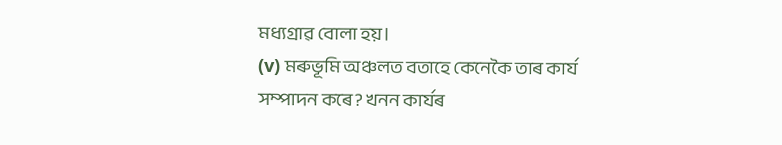মধ্যগ্ৰাৱ বোলা হয়।
(v) মৰুভূমি অঞ্চলত বতাহে কেনেকৈ তাৰ কাৰ্য সম্পাদন কৰে? খনন কাৰ্যৰ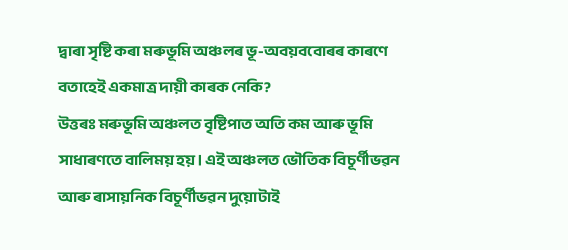দ্বাৰা সৃষ্টি কৰা মৰুভূমি অঞ্চলৰ ভূ-অবয়ববোৰৰ কাৰণে বতাহেই একমাত্র দায়ী কাৰক নেকি?
উত্তৰঃ মৰুভূমি অঞ্চলত বৃষ্টিপাত অতি কম আৰু ভূমি সাধাৰণতে বালিময় হয়। এই অঞ্চলত ভৌতিক বিচূৰ্ণীভৱন আৰু ৰাসায়নিক বিচূৰ্ণীভৱন দুয়োটাই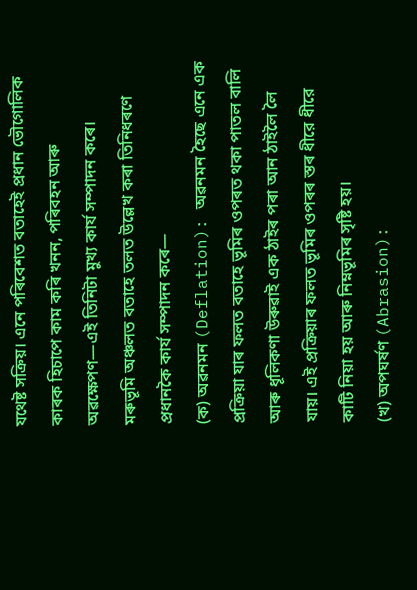যথেষ্ট সক্ৰিয়। এনে পৰিবেশত বতাহেই প্ৰধান ভৌগোলিক কাৰক হিচাপে কাম কৰি খনন, পৰিবহন আৰু অৱক্ষেপণ—এই তিনিটা মুখ্য কাৰ্য সম্পাদন কৰে।
মৰুভূমি অঞ্চলত বতাহে তলত উল্লেখ কৰা তিনিধৰণে প্ৰধানকৈ কাৰ্য সম্পাদন কৰে—
(ক) অৱনমন (Deflation): অৱনমন হৈছে এনে এক প্ৰক্ৰিয়া যাৰ ফলত বতাহে ভূমিৰ ওপৰত থকা পাতল বালি আৰু ধূলিকণা উৰুৱাই এক ঠাইৰ পৰা আন ঠাইলৈ লৈ যায়। এই প্ৰক্ৰিয়াৰ ফলত ভূমিৰ ওপৰৰ স্তৰ ধীরে ধীরে কাটি নিয়া হয় আৰু নিম্নভূমিৰ সৃষ্টি হয়।
(খ) অপঘৰ্ষণ (Abrasion):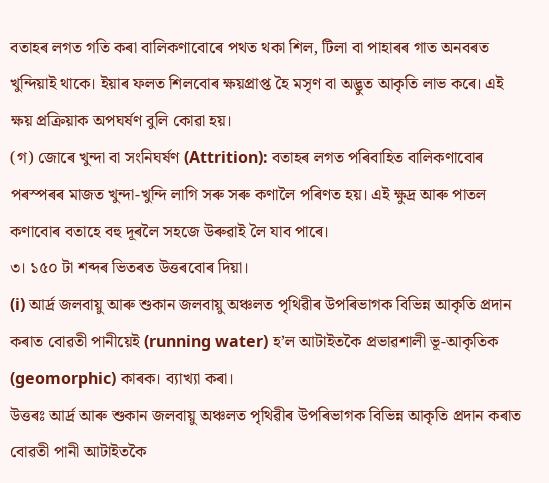বতাহৰ লগত গতি কৰা বালিকণাবোৰে পথত থকা শিল, টিলা বা পাহাৰৰ গাত অনবৰত খুন্দিয়াই থাকে। ইয়াৰ ফলত শিলবোৰ ক্ষয়প্ৰাপ্ত হৈ মসৃণ বা অদ্ভুত আকৃতি লাভ কৰে। এই ক্ষয় প্ৰক্ৰিয়াক অপঘৰ্ষণ বুলি কোৱা হয়।
(গ) জোৰে খুন্দা বা সংনিঘৰ্ষণ (Attrition): বতাহৰ লগত পৰিবাহিত বালিকণাবোৰ পৰস্পৰৰ মাজত খুন্দা-খুন্দি লাগি সৰু সৰু কণালৈ পৰিণত হয়। এই ক্ষুদ্ৰ আৰু পাতল কণাবোৰ বতাহে বহু দূৰলৈ সহজে উৰুৱাই লৈ যাব পাৰে।
৩। ১৫০ টা শব্দৰ ভিতৰত উত্তৰবোৰ দিয়া।
(i) আর্দ্র জলবায়ু আৰু শুকান জলবায়ু অঞ্চলত পৃথিৱীৰ উপৰিভাগক বিভিন্ন আকৃতি প্রদান কৰাত বোৱতী পানীয়েই (running water) হ’ল আটাইতকৈ প্ৰভাৱশালী ভূ-আকৃতিক (geomorphic) কাৰক। ব্যাখ্যা কৰা।
উত্তৰঃ আৰ্দ্ৰ আৰু শুকান জলবায়ু অঞ্চলত পৃথিৱীৰ উপৰিভাগক বিভিন্ন আকৃতি প্ৰদান কৰাত বোৱতী পানী আটাইতকৈ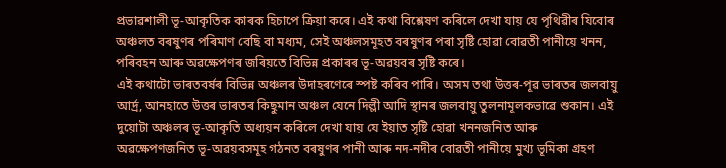প্ৰভাৱশালী ভূ-আকৃতিক কাৰক হিচাপে ক্ৰিয়া কৰে। এই কথা বিশ্লেষণ কৰিলে দেখা যায় যে পৃথিৱীৰ যিবোৰ অঞ্চলত বৰষুণৰ পৰিমাণ বেছি বা মধ্যম, সেই অঞ্চলসমূহত বৰষুণৰ পৰা সৃষ্টি হোৱা বোৱতী পানীয়ে খনন, পৰিবহন আৰু অৱক্ষেপণৰ জৰিয়তে বিভিন্ন প্ৰকাৰৰ ভূ-অৱয়বৰ সৃষ্টি কৰে।
এই কথাটো ভাৰতবৰ্ষৰ বিভিন্ন অঞ্চলৰ উদাহৰণেৰে স্পষ্ট কৰিব পাৰি। অসম তথা উত্তৰ-পূৱ ভাৰতৰ জলবায়ু আৰ্দ্ৰ, আনহাতে উত্তৰ ভাৰতৰ কিছুমান অঞ্চল যেনে দিল্লী আদি স্থানৰ জলবায়ু তুলনামূলকভাৱে শুকান। এই দুয়োটা অঞ্চলৰ ভূ-আকৃতি অধ্যয়ন কৰিলে দেখা যায় যে ইয়াত সৃষ্টি হোৱা খননজনিত আৰু অৱক্ষেপণজনিত ভূ-অৱয়বসমূহ গঠনত বৰষুণৰ পানী আৰু নদ-নদীৰ বোৱতী পানীয়ে মুখ্য ভূমিকা গ্ৰহণ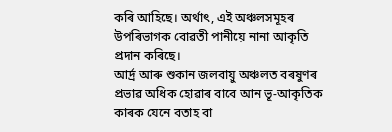কৰি আহিছে। অৰ্থাৎ, এই অঞ্চলসমূহৰ উপৰিভাগক বোৱতী পানীয়ে নানা আকৃতি প্ৰদান কৰিছে।
আৰ্দ্ৰ আৰু শুকান জলবায়ু অঞ্চলত বৰষুণৰ প্ৰভাৱ অধিক হোৱাৰ বাবে আন ভূ-আকৃতিক কাৰক যেনে বতাহ বা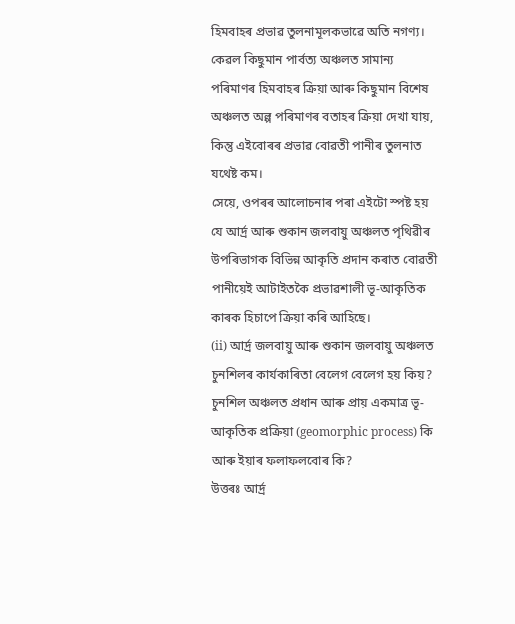হিমবাহৰ প্ৰভাৱ তুলনামূলকভাৱে অতি নগণ্য। কেৱল কিছুমান পাৰ্বত্য অঞ্চলত সামান্য পৰিমাণৰ হিমবাহৰ ক্ৰিয়া আৰু কিছুমান বিশেষ অঞ্চলত অল্প পৰিমাণৰ বতাহৰ ক্ৰিয়া দেখা যায়, কিন্তু এইবোৰৰ প্ৰভাৱ বোৱতী পানীৰ তুলনাত যথেষ্ট কম।
সেয়ে, ওপৰৰ আলোচনাৰ পৰা এইটো স্পষ্ট হয় যে আৰ্দ্ৰ আৰু শুকান জলবায়ু অঞ্চলত পৃথিৱীৰ উপৰিভাগক বিভিন্ন আকৃতি প্ৰদান কৰাত বোৱতী পানীয়েই আটাইতকৈ প্ৰভাৱশালী ভূ-আকৃতিক কাৰক হিচাপে ক্ৰিয়া কৰি আহিছে।
(ii) আর্দ্র জলবায়ু আৰু শুকান জলবায়ু অঞ্চলত চুনশিলৰ কাৰ্যকাৰিতা বেলেগ বেলেগ হয় কিয়? চুনশিল অঞ্চলত প্রধান আৰু প্রায় একমাত্র ভূ-আকৃতিক প্রক্রিয়া (geomorphic process) কি আৰু ইয়াৰ ফলাফলবোৰ কি?
উত্তৰঃ আৰ্দ্ৰ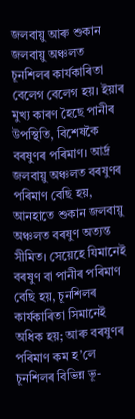জলবায়ু আৰু শুকান জলবায়ু অঞ্চলত চূনশিলৰ কাৰ্যকাৰিতা বেলেগ বেলেগ হয়। ইয়াৰ মুখ্য কাৰণ হৈছে পানীৰ উপস্থিতি, বিশেষকৈ বৰষুণৰ পৰিমাণ। আৰ্দ্ৰ জলবায়ু অঞ্চলত বৰষুণৰ পৰিমাণ বেছি হয়, আনহাতে শুকান জলবায়ু অঞ্চলত বৰষুণ অত্যন্ত সীমিত। সেয়েহে যিমানেই বৰষুণ বা পানীৰ পৰিমাণ বেছি হয়, চূনশিলৰ কাৰ্যকাৰিতা সিমানেই অধিক হয়; আৰু বৰষুণৰ পৰিমাণ কম হ’লে চূনশিলৰ বিভিন্ন ভূ-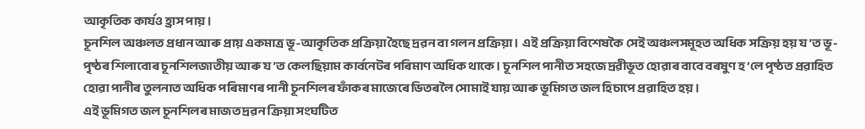আকৃতিক কাৰ্যও হ্ৰাস পায়।
চূনশিল অঞ্চলত প্ৰধান আৰু প্ৰায় একমাত্ৰ ভূ-আকৃতিক প্ৰক্ৰিয়া হৈছে দ্ৰৱন বা গলন প্ৰক্ৰিয়া। এই প্ৰক্ৰিয়া বিশেষকৈ সেই অঞ্চলসমূহত অধিক সক্ৰিয় হয় য’ত ভূ-পৃষ্ঠৰ শিলাবোৰ চূনশিলজাতীয় আৰু য’ত কেলছিয়াম কাৰ্বনেটৰ পৰিমাণ অধিক থাকে। চূনশিল পানীত সহজে দ্ৰৱীভূত হোৱাৰ বাবে বৰষুণ হ’লে পৃষ্ঠত প্ৰৱাহিত হোৱা পানীৰ তুলনাত অধিক পৰিমাণৰ পানী চূনশিলৰ ফাঁকৰ মাজেৰে ভিতৰলৈ সোমাই যায় আৰু ভূমিগত জল হিচাপে প্ৰৱাহিত হয়।
এই ভূমিগত জল চূনশিলৰ মাজত দ্ৰৱন ক্ৰিয়া সংঘটিত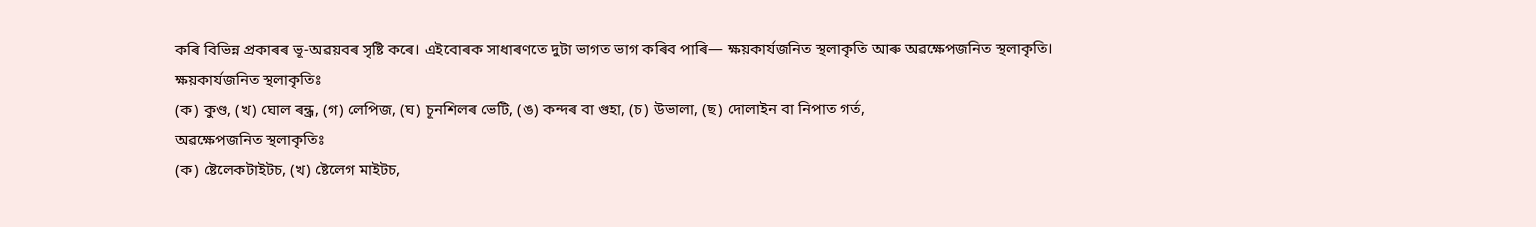কৰি বিভিন্ন প্ৰকাৰৰ ভূ-অৱয়বৰ সৃষ্টি কৰে। এইবোৰক সাধাৰণতে দুটা ভাগত ভাগ কৰিব পাৰি— ক্ষয়কাৰ্যজনিত স্থলাকৃতি আৰু অৱক্ষেপজনিত স্থলাকৃতি।
ক্ষয়কাৰ্যজনিত স্থলাকৃতিঃ
(ক) কুণ্ড, (খ) ঘোল ৰন্ধ্ৰ, (গ) লেপিজ, (ঘ) চূনশিলৰ ভেটি, (ঙ) কন্দৰ বা গুহা, (চ) উভালা, (ছ) দোলাইন বা নিপাত গৰ্ত,
অৱক্ষেপজনিত স্থলাকৃতিঃ
(ক) ষ্টেলেকটাইটচ, (খ) ষ্টেলেগ মাইটচ,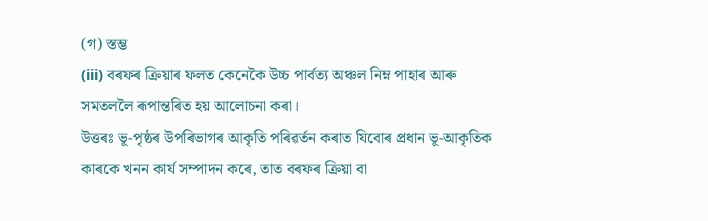(গ) স্তম্ভ
(iii) বৰফৰ ক্ৰিয়াৰ ফলত কেনেকৈ উচ্চ পার্বত্য অঞ্চল নিম্ন পাহাৰ আৰু সমতললৈ ৰূপান্তৰিত হয় আলোচনা কৰা।
উত্তৰঃ ভূ-পৃষ্ঠৰ উপৰিভাগৰ আকৃতি পৰিৱৰ্তন কৰাত যিবোৰ প্ৰধান ভূ-আকৃতিক কাৰকে খনন কাৰ্য সম্পাদন কৰে, তাত বৰফৰ ক্ৰিয়া বা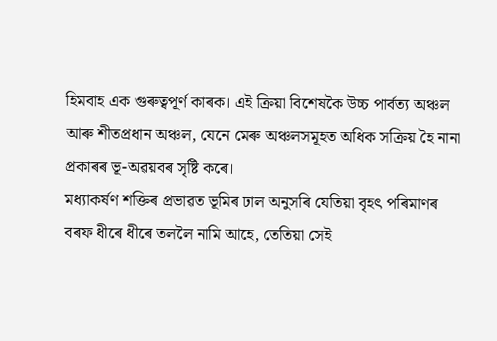হিমবাহ এক গুৰুত্বপূৰ্ণ কাৰক। এই ক্ৰিয়া বিশেষকৈ উচ্চ পাৰ্বত্য অঞ্চল আৰু শীতপ্ৰধান অঞ্চল, যেনে মেৰু অঞ্চলসমূহত অধিক সক্ৰিয় হৈ নানা প্ৰকাৰৰ ভূ-অৱয়বৰ সৃষ্টি কৰে।
মধ্যাকৰ্ষণ শক্তিৰ প্ৰভাৱত ভূমিৰ ঢাল অনুসৰি যেতিয়া বৃহৎ পৰিমাণৰ বৰফ ধীৰে ধীৰে তললৈ নামি আহে, তেতিয়া সেই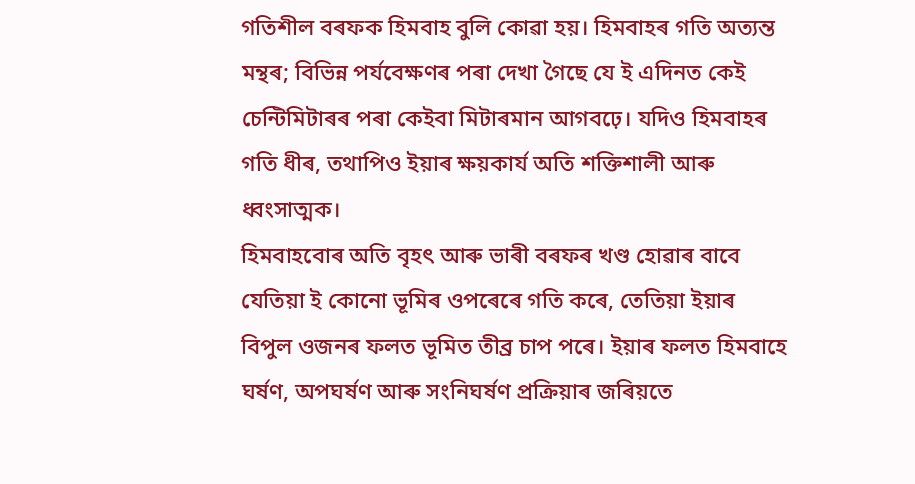গতিশীল বৰফক হিমবাহ বুলি কোৱা হয়। হিমবাহৰ গতি অত্যন্ত মন্থৰ; বিভিন্ন পৰ্যবেক্ষণৰ পৰা দেখা গৈছে যে ই এদিনত কেই চেন্টিমিটাৰৰ পৰা কেইবা মিটাৰমান আগবঢ়ে। যদিও হিমবাহৰ গতি ধীৰ, তথাপিও ইয়াৰ ক্ষয়কাৰ্য অতি শক্তিশালী আৰু ধ্বংসাত্মক।
হিমবাহবোৰ অতি বৃহৎ আৰু ভাৰী বৰফৰ খণ্ড হোৱাৰ বাবে যেতিয়া ই কোনো ভূমিৰ ওপৰেৰে গতি কৰে, তেতিয়া ইয়াৰ বিপুল ওজনৰ ফলত ভূমিত তীব্ৰ চাপ পৰে। ইয়াৰ ফলত হিমবাহে ঘৰ্ষণ, অপঘৰ্ষণ আৰু সংনিঘৰ্ষণ প্ৰক্ৰিয়াৰ জৰিয়তে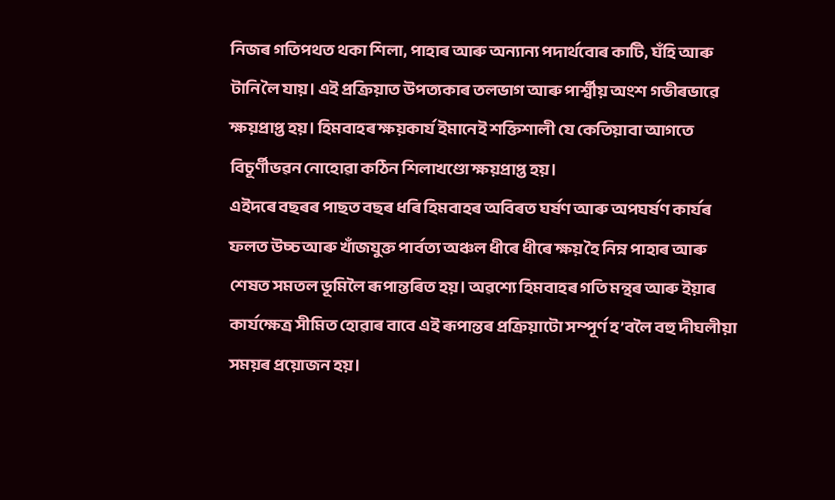নিজৰ গতিপথত থকা শিলা, পাহাৰ আৰু অন্যান্য পদাৰ্থবোৰ কাটি, ঘঁহি আৰু টানি লৈ যায়। এই প্ৰক্ৰিয়াত উপত্যকাৰ তলভাগ আৰু পাৰ্শ্বীয় অংশ গভীৰভাৱে ক্ষয়প্ৰাপ্ত হয়। হিমবাহৰ ক্ষয়কাৰ্য ইমানেই শক্তিশালী যে কেতিয়াবা আগতে বিচূৰ্ণীভৱন নোহোৱা কঠিন শিলাখণ্ডো ক্ষয়প্ৰাপ্ত হয়।
এইদৰে বছৰৰ পাছত বছৰ ধৰি হিমবাহৰ অবিৰত ঘৰ্ষণ আৰু অপঘৰ্ষণ কাৰ্যৰ ফলত উচ্চ আৰু খাঁজযুক্ত পাৰ্বত্য অঞ্চল ধীৰে ধীৰে ক্ষয় হৈ নিম্ন পাহাৰ আৰু শেষত সমতল ভূমিলৈ ৰূপান্তৰিত হয়। অৱশ্যে হিমবাহৰ গতি মন্থৰ আৰু ইয়াৰ কাৰ্যক্ষেত্ৰ সীমিত হোৱাৰ বাবে এই ৰূপান্তৰ প্ৰক্ৰিয়াটো সম্পূৰ্ণ হ’বলৈ বহু দীঘলীয়া সময়ৰ প্ৰয়োজন হয়।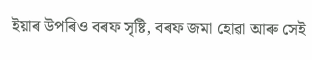ইয়াৰ উপৰিও বৰফ সৃষ্টি, বৰফ জমা হোৱা আৰু সেই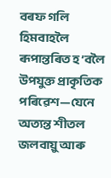বৰফ গলি হিমবাহলৈ ৰূপান্তৰিত হ’বলৈ উপযুক্ত প্ৰাকৃতিক পৰিৱেশ—যেনে অত্যন্ত শীতল জলবায়ু আৰু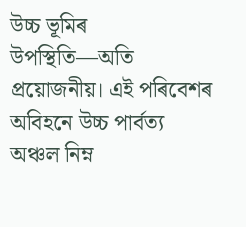উচ্চ ভূমিৰ উপস্থিতি—অতি প্ৰয়োজনীয়। এই পৰিবেশৰ অবিহনে উচ্চ পাৰ্বত্য অঞ্চল নিম্ন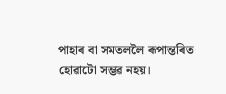পাহাৰ বা সমতললৈ ৰূপান্তৰিত হোৱাটো সম্ভৱ নহয়।